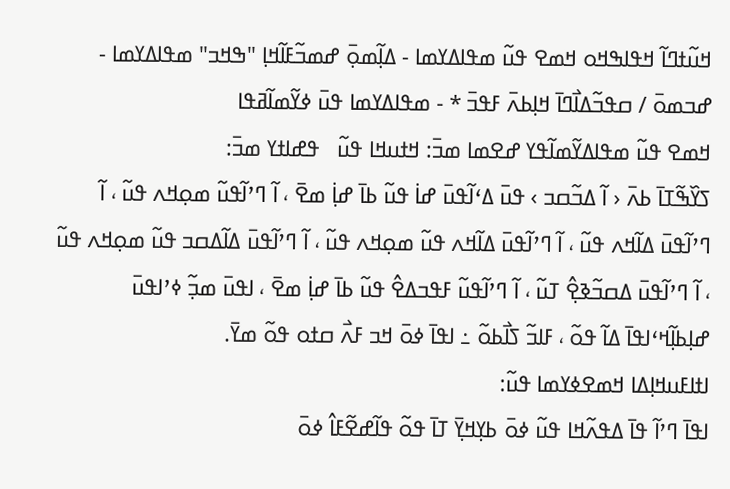ߞߎ߬ߙߣߊ߬ ߞߟߊߒߞߋ ߞߘߐ ߟߎ߬ ߘߟߊߡߌߘߊ - ߡߊ߲߬ߘߋ߲߫ ߝߘߏ߬ߓߊ߬ߞߊ߲ "ߒߞߏ" ߘߟߊߡߌߘߊ - ߝߏߘߋ߫ / ߛߟߏ߬ߡߊ߯ߣߊ߫ ߞߊ߲ߕߍ߫ ߓߟߏ߫ * - ߘߟߊߡߌߘߊ ߟߎ߫ ߦߌ߬ߘߊ߬ߥߟߊ
ߞߘߐ ߟߎ߬ ߘߟߊߡߌ߬ߘߊ߬ߟߌ ߝߐߘߊ ߘߏ߫: ߞߙߎߞߊ ߟߎ߬   ߟߝߊߙߌ ߘߏ߫:
ߖߌ߰ߒ߬ߠߊ߫ ߕߍ߫ ‹ ߊ߬ ߡߏ߬ߛߏ › ߟߎ߫ ߡߵߊ߬ߟߎ߫ ߝߊ߭ ߟߎ߬ ߕߊ߫ ߝߊ߲߭ ߘߐ߫ ، ߊ߬ ߣߴߊ߬ߟߎ߬ ߘߋ߲ߞߍ ߟߎ߬ ، ߊ߬ ߣߴߊ߬ߟߎ߫ ߡߊ߬ߞߍ ߟߎ߬ ، ߊ߬ ߣߴߊ߬ߟߎ߫ ߡߊ߬ߞߍ ߟߎ߬ ߘߋ߲ߞߍ ߟߎ߬ ، ߊ߬ ߣߴߊ߬ߟߎ߫ ߡߊ߬ߡߛߏ ߟߎ߬ ߘߋ߲ߞߍ ߟߎ߬ ، ߊ߬ ߣߴߊ߬ߟߎ߫ ߡߛߏ߬ߢߐ߲߮ ߠߎ߬ ، ߊ߬ ߣߴߊ߬ߟߎ߬ ߓߟߏߡߐ߮ ߟߎ߬ ߕߊ߫ ߝߊ߲߭ ߘߐ߫ ، ߊߟߎ߫ ߘߏ߲߬ ߦߴߊߟߎ߫ ߝߊ߲ߕߊ߲߬ߞߵߊߟߊ߫ ߡߊ߬ ߟߋ߬ ، ߓߊߏ߬ ߖߊ߯ߕߋ߬ ߸ ߊߟߊ߫ ߦߋ߫ ߞߏ ߓߍ߯ ߛߙߋ ߟߋ߬ ߘߌ߫.
ߊߙߊߓߎߞߊ߲ߡߊ ߞߘߐߦߌߘߊ ߟߎ߬:
ߊߟߊ߫ ߣߴߊ߬ ߟߊ߫ ߡߟߍ߬ߞߊ ߟߎ߬ ߦߋ߫ ߕߌ߲ߞߌ߲߫ ߠߊ߫ ߟߋ߬ ߟߊ߬ߝߐ߬ߓߊ߮ ߦߋ߫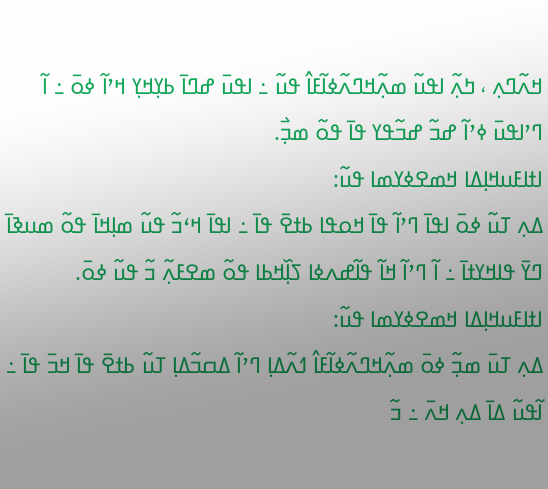ߞߍ߬ߣߍ߲ ، ߤߍ߲߬ ߊߟߎ߬ ߘߍ߲߬ߞߣߍ߬ߦߊ߬ߓߊ߮ ߟߎ߬ ߸ ߊߟߎ߫ ߝߣߊ߫ ߕߌ߲ߞߌ߲ ߞߴߊ߬ ߦߋ߫ ߸ ߊ߬ ߣߴߊߟߎ߫ ߦߴߊ߬ ߝߏ߬ ߝߏ߬ߟߌ ߟߊ߫ ߟߋ߬ ߘߏ߲߯.
ߊߙߊߓߎߞߊ߲ߡߊ ߞߘߐߦߌߘߊ ߟߎ߬:
ߡߍ߲ ߠߎ߬ ߦߋ߫ ߊߟߊ߫ ߣߴߊ߬ ߟߊ߫ ߞߋߟߊ ߕߙߐ߫ ߟߊ߫ ߸ ߊߟߊ߫ ߞߵߏ߬ ߟߎ߬ ߘߊ߲ߞߊ߫ ߟߋ߬ ߘߎߢߊ߫ ߣߌ߫ ߟߊߞߌߙߊ߫ ߸ ߊ߬ ߣߴߊ߬ ߞߊ߬ ߟߊ߬ߝߍߦߊ ߖߊ߲߰ߞߕߊ ߟߋ߬ ߘߐߓߍ߲߬ ߏ߬ ߟߎ߬ ߦߋ߫.
ߊߙߊߓߎߞߊ߲ߡߊ ߞߘߐߦߌߘߊ ߟߎ߬:
ߡߍ߲ ߠߎ߫ ߘߏ߲߬ ߦߋ߫ ߘߍ߲߬ߞߣߍ߬ߦߊ߬ߓߊ߮ ߗߍ߬ߡߊ߲ ߣߴߊ߬ ߡߛߏ߬ߡߊ߲ ߠߎ߬ ߕߙߐ߫ ߟߊ߫ ߞߏ߫ ߟߊ߫ ߸ ߊ߬ߟߎ߬ ߡߊ߫ ߡߍ߲ ߞߍ߫ ߸ ߏ߬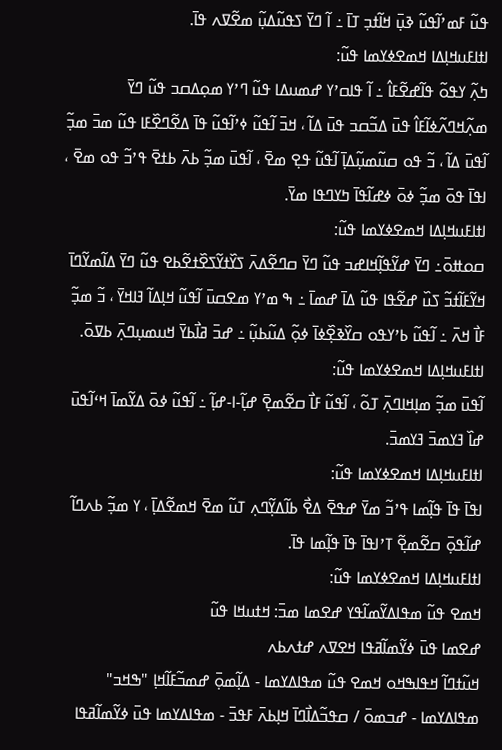ߟߎ߬ ߓߘߴߊ߬ߟߎ߬ ߢߎ߲߫ ߞߊ߬ߙߏ߲ ߠߊ߫ ߸ ߊ߬ ߣߌ߫ ߖߟߎ߬ߡߎ߲߬ ߘߐ߬ߜߍ ߟߊ߫.
ߊߙߊߓߎߞߊ߲ߡߊ ߞߘߐߦߌߘߊ ߟߎ߬:
ߤߍ߲߬ ߌߟߋ߬ ߟߊ߬ߝߐ߬ߓߊ߮ ߸ ߊ߬ ߟߊߛߴߌ ߝߘߎߡߊ ߟߎ߬ ߣߴߌ ߘߋ߲ߡߛߏ ߟߎ߬ ߣߌ߫ ߘߍ߲߬ߞߣߍ߬ߦߊ߬ߓߊ߮ ߟߎ߫ ߡߏ߬ߛߏ ߟߎ߫ ߡߊ߬ ، ߞߏ߫ ߊ߬ߟߎ߬ ߦߴߊ߬ߟߎ߬ ߟߊ߫ ߡߐ߬ߣߐ߰ߓߊ ߟߎ߬ ߘߏ߫ ߘߏ߲߬ ߊ߬ߟߎ߫ ߡߊ߬ ، ߏ߬ ߟߋ ߛߎ߬ߘߎ߲߬ߡߊ߲߫ ߊ߬ߟߎ߬ ߟߐ߲ ߘߐ߫ ، ߊ߬ߟߎ߫ ߘߏ߲߬ ߕߍ߫ ߕߙߐ߫ ߟߴߏ߬ ߟߋ ߘߐ߫ ، ߊߟߊ߫ ߟߋ߫ ߘߏ߲߬ ߦߋ߫ ߦߝߊ߬ߟߊ߫ ߤߌߣߟߊ ߘߌ߫.
ߊߙߊߓߎߞߊ߲ߡߊ ߞߘߐߦߌߘߊ ߟߎ߬:
ߛߋߚߋ߫߸ ߣߌ߫ ߝߌ߬ߟߊ߲߬ߞߊߝߏ ߟߎ߬ ߣߌ߫ ߛߣߐ߬ߡߍ߫ ߖߌ߰ߙߌ߬ߖߐ߰ߙߐ߬ߕߐ ߟߎ߬ ߣߌ߫ ߡߊ߬ߘߌ߬ߣߊ߫ ߞߌ߬ߓߊ߬ߙߏ߬ ߖߎ߰ ߝߐ߬ߟߊ ߟߎ߬ ߡߊ߫ ߝߘߊ߫ ߸ ߒ ߘߴߌ ߘߐߛߎ߫ ߊ߬ߟߎ߬ ߞߊ߲ߡߊ߬ ߔߊߞߌ߫ ، ߏ߬ ߘߏ߲߬ ߓߊ߯ ߞߍ߫ ߸ ߊ߬ߟߎ߬ ߕߴߌߟߋ ߛߌ߰ߢߐ߲߰ߦߊ߫ ߦߋ߲߬ ߡߎ߬ߕߎ߲߬ ߸ ߝߏ߫ ߥߊ߯ߕߌ߫ ߞߎߘߎ߲ߣߍ߲߫ ߕߜߋ߫.
ߊߙߊߓߎߞߊ߲ߡߊ ߞߘߐߦߌߘߊ ߟߎ߬:
ߊ߬ߟߎ߫ ߘߏ߲߬ ߘߊ߲ߞߊߣߍ߲߫ ߠߋ߬ ، ߊ߬ߟߎ߬ ߓߊ߯ ߛߐ߬ߘߐ߲߫ ߝߊ߲߬-ߊ-ߝߊ߲߬ ߸ ߊ߬ߟߎ߬ ߦߋ߫ ߡߌ߬ߘߊ߫ ߞߵߊ߬ߟߎ߫ ߝߊ߰ ߔߌߘߏ߫ ߔߌߘߏ߫.
ߊߙߊߓߎߞߊ߲ߡߊ ߞߘߐߦߌߘߊ ߟߎ߬:
ߊߟߊ߫ ߟߊ߫ ߟߊ߲߬ߘߊ ߟߴߏ߬ ߘߌ߫ ߝߟߐ߫ ߡߐ߯ ߕߊ߬ߡߌ߲߬ߣߍ߲ ߠߎ߬ ߘߐ߫ ߞߘߐ߬ߡߊ߲߫ ، ߌ ߘߏ߲߬ ߕߍߣߊ߬ ߝߊ߬ߟߋ߲߫ ߛߐ߬ߘߐ߲߬ ߠߴߊߟߊ߫ ߟߊ߫ ߟߊ߲߬ߘߊ ߟߊ߫.
ߊߙߊߓߎߞߊ߲ߡߊ ߞߘߐߦߌߘߊ ߟߎ߬:
ߞߘߐ ߟߎ߬ ߘߟߊߡߌ߬ߘߊ߬ߟߌ ߝߐߘߊ ߘߏ߫: ߞߙߎߞߊ ߟߎ߬
ߝߐߘߊ ߟߎ߫ ߦߌ߬ߘߊ߬ߥߟߊ ߞߐߜߍ ߝߙߍߕߍ
ߞߎ߬ߙߣߊ߬ ߞߟߊߒߞߋ ߞߘߐ ߟߎ߬ ߘߟߊߡߌߘߊ - ߡߊ߲߬ߘߋ߲߫ ߝߘߏ߬ߓߊ߬ߞߊ߲ "ߒߞߏ" ߘߟߊߡߌߘߊ - ߝߏߘߋ߫ / ߛߟߏ߬ߡߊ߯ߣߊ߫ ߞߊ߲ߕߍ߫ ߓߟߏ߫ - ߘߟߊߡߌߘߊ ߟߎ߫ ߦߌ߬ߘߊ߬ߥߟߊ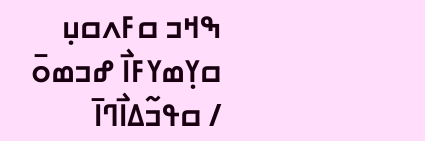ߒߞߏ ߛߓߍߛߎ߲ ߛߌ߲ߘߌߓߊ߯ ߝߏߘߋ߫ / ߛߟߏ߬ߡߊ߯ߣߊ߫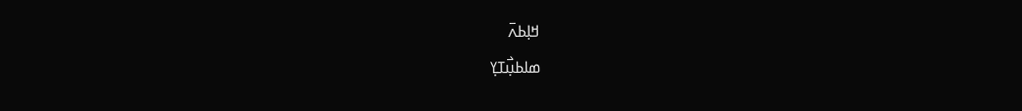ߞߊ߲ߕߍ߫
ߘߊߕߎ߲߯ߠߌ߲